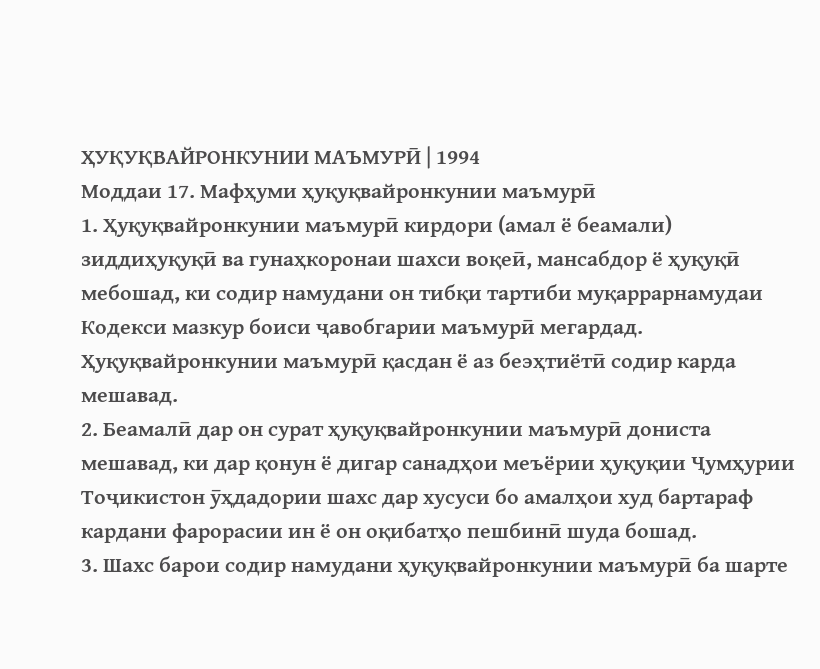ҲУҚУҚВАЙРОНКУНИИ МАЪМУРӢ | 1994
Моддаи 17. Мафҳуми ҳуқуқвайронкунии маъмурӣ
1. Ҳуқуқвайронкунии маъмурӣ кирдори (амал ё беамали) зиддиҳуқуқӣ ва гунаҳкоронаи шахси воқеӣ, мансабдор ё ҳуқуқӣ мебошад, ки содир намудани он тибқи тартиби муқаррарнамудаи Кодекси мазкур боиси ҷавобгарии маъмурӣ мегардад. Ҳуқуқвайронкунии маъмурӣ қасдан ё аз беэҳтиётӣ содир карда мешавад.
2. Беамалӣ дар он сурат ҳуқуқвайронкунии маъмурӣ дониста мешавад, ки дар қонун ё дигар санадҳои меъёрии ҳуқуқии Ҷумҳурии Тоҷикистон ӯҳдадории шахс дар хусуси бо амалҳои худ бартараф кардани фарорасии ин ё он оқибатҳо пешбинӣ шуда бошад.
3. Шахс барои содир намудани ҳуқуқвайронкунии маъмурӣ ба шарте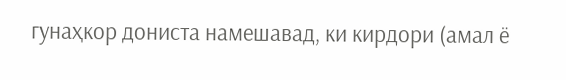гунаҳкор дониста намешавад, ки кирдори (амал ё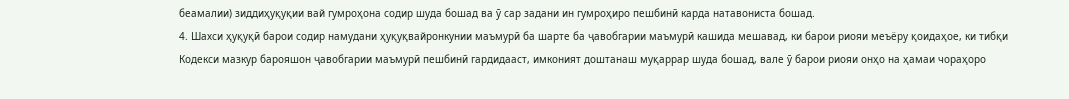беамалии) зиддиҳуқуқии вай гумроҳона содир шуда бошад ва ӯ сар задани ин гумроҳиро пешбинӣ карда натавониста бошад.
4. Шахси ҳуқуқӣ барои содир намудани ҳуқуқвайронкунии маъмурӣ ба шарте ба ҷавобгарии маъмурӣ кашида мешавад, ки барои риояи меъёру қоидаҳое, ки тибқи Кодекси мазкур барояшон ҷавобгарии маъмурӣ пешбинӣ гардидааст, имконият доштанаш муқаррар шуда бошад, вале ӯ барои риояи онҳо на ҳамаи чораҳоро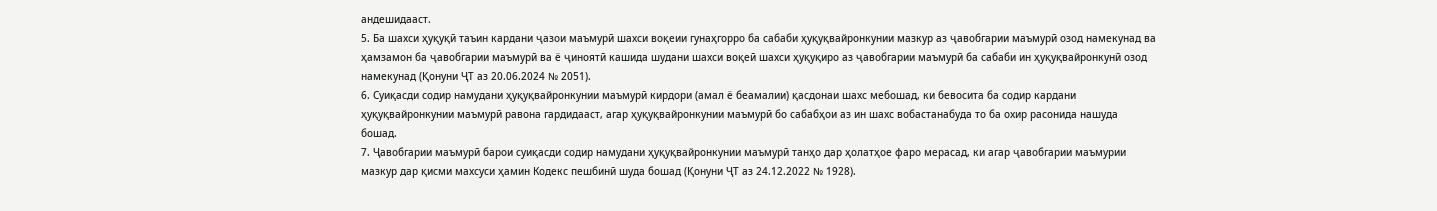андешидааст.
5. Ба шахси ҳуқуқӣ таъин кардани ҷазои маъмурӣ шахси воқеии гунаҳгорро ба сабаби ҳуқуқвайронкунии мазкур аз ҷавобгарии маъмурӣ озод намекунад ва ҳамзамон ба ҷавобгарии маъмурӣ ва ё ҷиноятӣ кашида шудани шахси воқеӣ шахси ҳуқуқиро аз ҷавобгарии маъмурӣ ба сабаби ин ҳуқуқвайронкунӣ озод намекунад (Қонуни ҶТ аз 20.06.2024 № 2051).
6. Суиқасди содир намудани ҳуқуқвайронкунии маъмурӣ кирдори (амал ё беамалии) қасдонаи шахс мебошад, ки бевосита ба содир кардани ҳуқуқвайронкунии маъмурӣ равона гардидааст, агар ҳуқуқвайронкунии маъмурӣ бо сабабҳои аз ин шахс вобастанабуда то ба охир расонида нашуда бошад.
7. Ҷавобгарии маъмурӣ барои суиқасди содир намудани ҳуқуқвайронкунии маъмурӣ танҳо дар ҳолатҳое фаро мерасад, ки агар ҷавобгарии маъмурии мазкур дар қисми махсуси ҳамин Кодекс пешбинӣ шуда бошад (Қонуни ҶТ аз 24.12.2022 № 1928).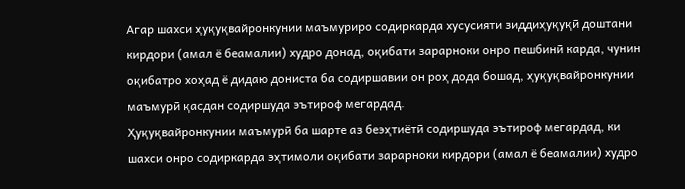Агар шахси ҳуқуқвайронкунии маъмуриро содиркарда хусусияти зиддиҳуқуқӣ доштани кирдори (амал ё беамалии) худро донад, оқибати зарарноки онро пешбинӣ карда, чунин оқибатро хоҳад ё дидаю дониста ба содиршавии он роҳ дода бошад, ҳуқуқвайронкунии маъмурӣ қасдан содиршуда эътироф мегардад.
Ҳуқуқвайронкунии маъмурӣ ба шарте аз беэҳтиётӣ содиршуда эътироф мегардад, ки шахси онро содиркарда эҳтимоли оқибати зарарноки кирдори (амал ё беамалии) худро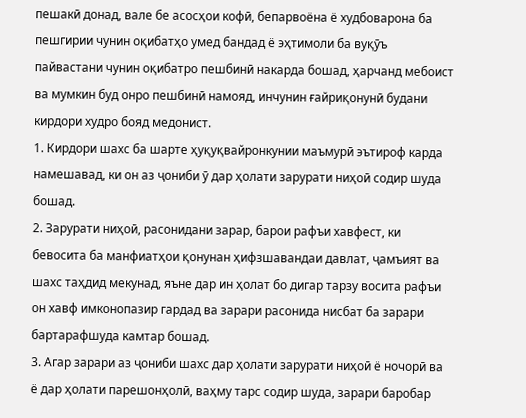пешакӣ донад, вале бе асосҳои кофӣ, бепарвоёна ё худбоварона ба пешгирии чунин оқибатҳо умед бандад ё эҳтимоли ба вуқӯъ пайвастани чунин оқибатро пешбинӣ накарда бошад, ҳарчанд мебоист ва мумкин буд онро пешбинӣ намояд, инчунин ғайриқонунӣ будани кирдори худро бояд медонист.
1. Кирдори шахс ба шарте ҳуқуқвайронкунии маъмурӣ эътироф карда намешавад, ки он аз ҷониби ӯ дар ҳолати зарурати ниҳоӣ содир шуда бошад.
2. Зарурати ниҳоӣ, расонидани зарар, барои рафъи хавфест, ки бевосита ба манфиатҳои қонунан ҳифзшавандаи давлат, ҷамъият ва шахс таҳдид мекунад, яъне дар ин ҳолат бо дигар тарзу восита рафъи он хавф имконопазир гардад ва зарари расонида нисбат ба зарари бартарафшуда камтар бошад.
3. Агар зарари аз ҷониби шахс дар ҳолати зарурати ниҳоӣ ё ночорӣ ва ё дар ҳолати парешонҳолӣ, ваҳму тарс содир шуда, зарари баробар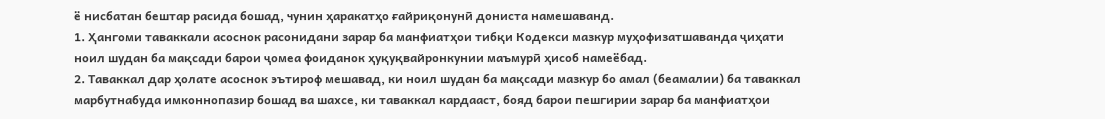ё нисбатан бештар расида бошад, чунин ҳаракатҳо ғайриқонунӣ дониста намешаванд.
1. Ҳангоми таваккали асоснок расонидани зарар ба манфиатҳои тибқи Кодекси мазкур муҳофизатшаванда ҷиҳати ноил шудан ба мақсади барои ҷомеа фоиданок ҳуқуқвайронкунии маъмурӣ ҳисоб намеёбад.
2. Таваккал дар ҳолате асоснок эътироф мешавад, ки ноил шудан ба мақсади мазкур бо амал (беамалии) ба таваккал марбутнабуда имконнопазир бошад ва шахсе, ки таваккал кардааст, бояд барои пешгирии зарар ба манфиатҳои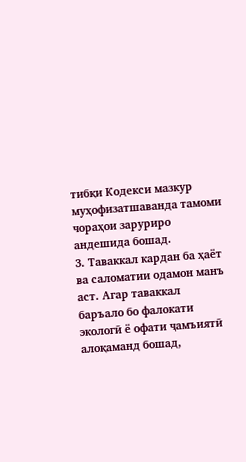тибқи Кодекси мазкур муҳофизатшаванда тамоми чораҳои заруриро андешида бошад.
3. Таваккал кардан ба ҳаёт ва саломатии одамон манъ аст. Агар таваккал баръало бо фалокати экологӣ ё офати ҷамъиятӣ алоқаманд бошад,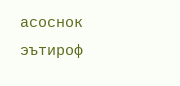асоснок эътироф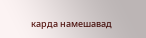карда намешавад